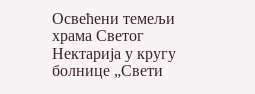Освећени темељи храма Светог Нектарија у кругу болнице „Свети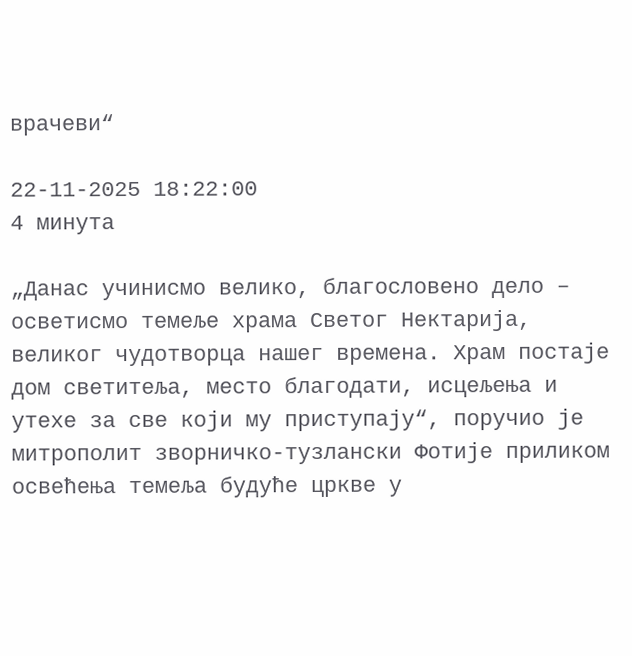врачеви“

22-11-2025 18:22:00
4 минута

„Данас учинисмо велико, благословено дело – осветисмо темеље храма Светог Нектарија, великог чудотворца нашег времена. Храм постаје дом светитеља, место благодати, исцељења и утехе за све који му приступају“, поручио је митрополит зворничко-тузлански Фотије приликом освећења темеља будуће цркве у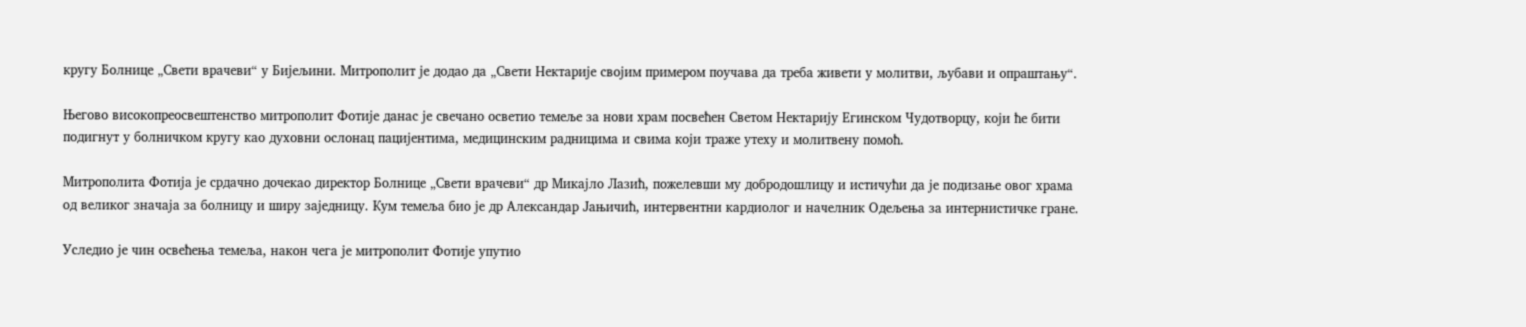кругу Болнице „Свети врачеви“ у Бијељини. Митрополит је додао да „Свети Нектарије својим примером поучава да треба живети у молитви, љубави и опраштању“.

Његово високопреосвештенство митрополит Фотије данас је свечано осветио темеље за нови храм посвећен Светом Нектарију Егинском Чудотворцу, који ће бити подигнут у болничком кругу као духовни ослонац пацијентима, медицинским радницима и свима који траже утеху и молитвену помоћ.

Митрополита Фотија је срдачно дочекао директор Болнице „Свети врачеви“ др Микајло Лазић, пожелевши му добродошлицу и истичући да је подизање овог храма од великог значаја за болницу и ширу заједницу. Кум темеља био је др Александар Јањичић, интервентни кардиолог и начелник Одељења за интернистичке гране.

Уследио је чин освећења темеља, након чега је митрополит Фотије упутио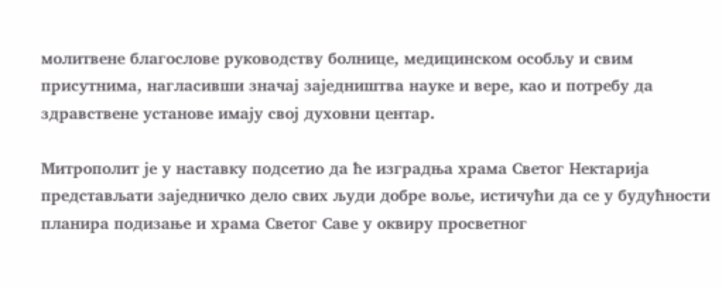молитвене благослове руководству болнице, медицинском особљу и свим присутнима, нагласивши значај заједништва науке и вере, као и потребу да здравствене установе имају свој духовни центар.

Митрополит је у наставку подсетио да ће изградња храма Светог Нектарија представљати заједничко дело свих људи добре воље, истичући да се у будућности планира подизање и храма Светог Саве у оквиру просветног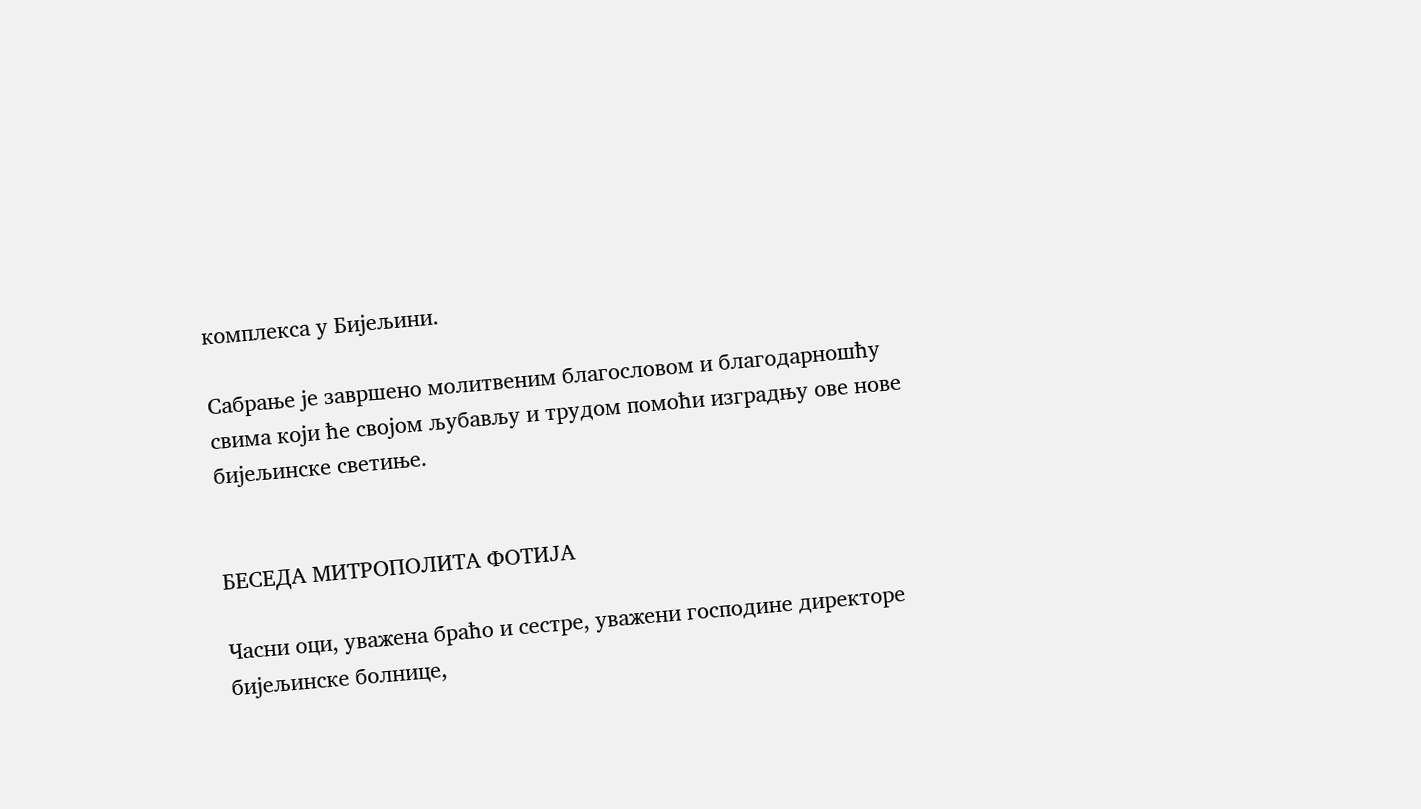комплекса у Бијељини.

Сабрање је завршено молитвеним благословом и благодарношћу свима који ће својом љубављу и трудом помоћи изградњу ове нове бијељинске светиње.


БЕСЕДА МИТРОПОЛИТА ФОТИЈА

Часни оци, уважена браћо и сестре, уважени господине директоре бијељинске болнице,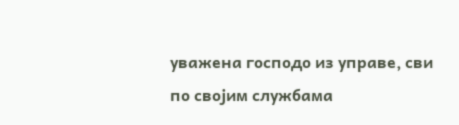уважена господо из управе, сви по својим службама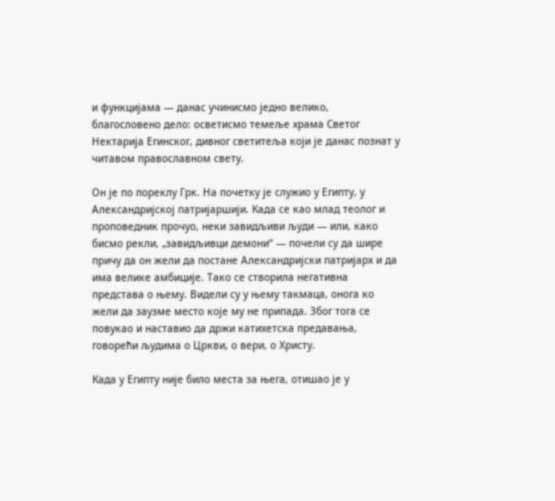и функцијама — данас учинисмо једно велико, благословено дело: осветисмо темеље храма Светог Нектарија Егинског, дивног светитеља који је данас познат у читавом православном свету.

Он је по пореклу Грк. На почетку је служио у Египту, у Александријској патријаршији. Када се као млад теолог и проповедник прочуо, неки завидљиви људи — или, како бисмо рекли, „завидљивци демони“ — почели су да шире причу да он жели да постане Александријски патријарх и да има велике амбиције. Тако се створила негативна представа о њему. Видели су у њему такмаца, онога ко жели да заузме место које му не припада. Због тога се повукао и наставио да држи катихетска предавања, говорећи људима о Цркви, о вери, о Христу.

Када у Египту није било места за њега, отишао је у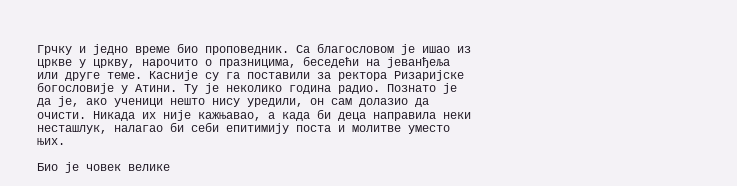Грчку и једно време био проповедник. Са благословом је ишао из цркве у цркву, нарочито о празницима, беседећи на јеванђеља или друге теме. Касније су га поставили за ректора Ризаријске богословије у Атини. Ту је неколико година радио. Познато је да је, ако ученици нешто нису уредили, он сам долазио да очисти. Никада их није кажњавао, а када би деца направила неки несташлук, налагао би себи епитимију поста и молитве уместо њих.

Био је човек велике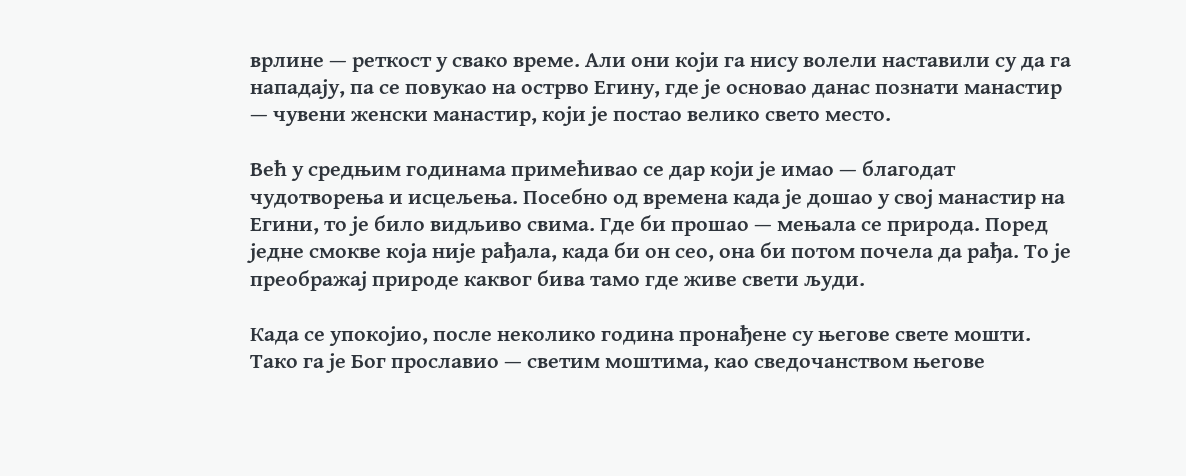врлине — реткост у свако време. Али они који га нису волели наставили су да га нападају, па се повукао на острво Егину, где је основао данас познати манастир — чувени женски манастир, који је постао велико свето место.

Већ у средњим годинама примећивао се дар који је имао — благодат чудотворења и исцељења. Посебно од времена када је дошао у свој манастир на Егини, то је било видљиво свима. Где би прошао — мењала се природа. Поред једне смокве која није рађала, када би он сео, она би потом почела да рађа. То је преображај природе каквог бива тамо где живе свети људи.

Када се упокојио, после неколико година пронађене су његове свете мошти. Тако га је Бог прославио — светим моштима, као сведочанством његове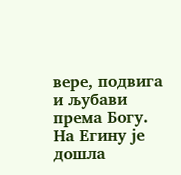вере, подвига и љубави према Богу. На Егину је дошла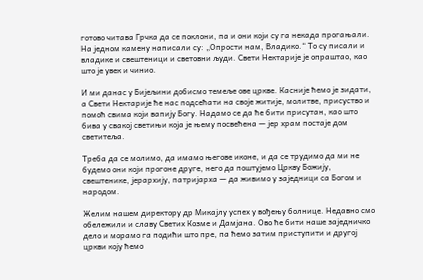готово читава Грчка да се поклони, па и они који су га некада прогањали. На једном камену написали су: „Опрости нам, Владико.“ То су писали и владике и свештеници и световни људи. Свети Нектарије је опраштао, као што је увек и чинио.

И ми данас у Бијељини добисмо темеље ове цркве. Касније ћемо је зидати, а Свети Нектарије ће нас подсећати на своје житије, молитве, присуство и помоћ свима који вапију Богу. Надамо се да ће бити присутан, као што бива у свакој светињи која је њему посвећена — јер храм постаје дом светитеља.

Треба да се молимо, да имамо његове иконе, и да се трудимо да ми не будемо они који прогоне друге, него да поштујемо Цркву Божију, свештенике, јерархију, патријарха — да живимо у заједници са Богом и народом.

Желим нашем директору др Микајлу успех у вођењу болнице. Недавно смо обележили и славу Светих Козме и Дамјана. Ово ће бити наше заједничко дело и морамо га подићи што пре, па ћемо затим приступити и другој цркви коју ћемо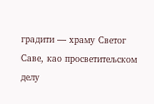градити — храму Светог Саве, као просветитељском делу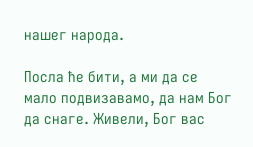нашег народа.

Посла ће бити, а ми да се мало подвизавамо, да нам Бог да снаге. Живели, Бог вас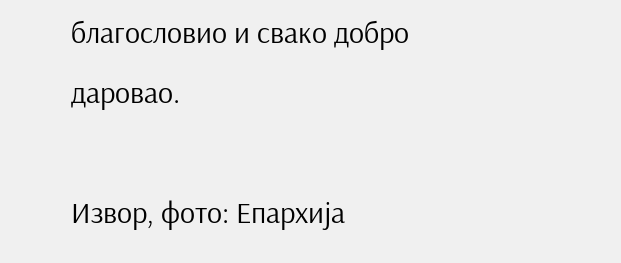благословио и свако добро даровао.

Извор, фото: Епархија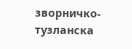зворничко-тузланска